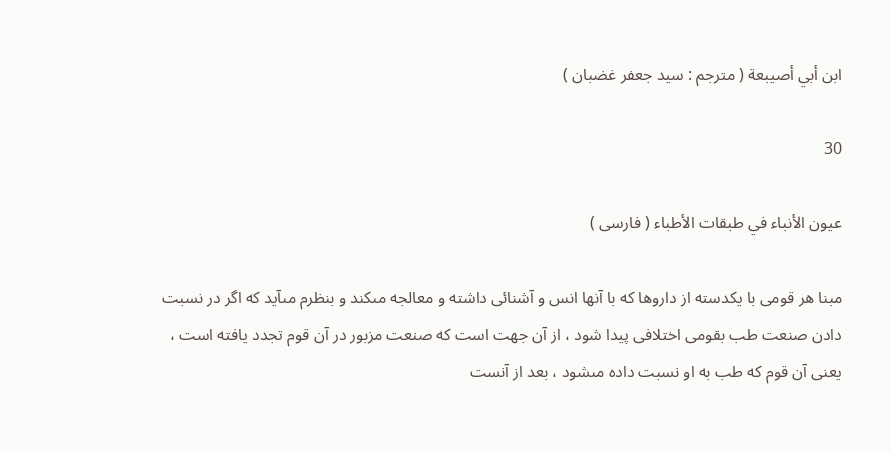ابن أبي أصيبعة ( مترجم : سيد جعفر غضبان )

30

عيون الأنباء في طبقات الأطباء ( فارسى )

مبنا هر قومى با يكدسته از داروها كه با آنها انس و آشنائى داشته و معالجه مىكند و بنظرم مىآيد كه اگر در نسبت دادن صنعت طب بقومى اختلافى پيدا شود ، از آن جهت است كه صنعت مزبور در آن قوم تجدد يافته است ، يعنى آن قوم كه طب به او نسبت داده مىشود ، بعد از آنست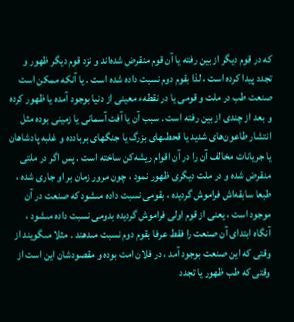كه در قوم ديگر از بين رفته يا آن قوم منقرض شده‌اند و نزد قوم ديگر ظهور و تجدد پيدا كرده است ، لذا بقوم دوم نسبت داده شده است . يا آنكه ممكن است صنعت طب در ملت و قومى يا در نقطهء معينى از دنيا بوجود آمده يا ظهور كرده و بعد از چندى از بين رفته است . سبب آن يا آفت آسمانى يا زمينى بوده مثل انتشار طاعون‌هاى شديد يا قحطىهاى بزرگ يا جنگهاى بربادده و غلبه پادشاهان يا جريانات مخالف آن را در آن اقوام ريشه‌كن ساخته است . پس اگر در ملتى منقرض شده و در ملت ديگرى ظهور نمود ، چون مرور زمان بر او جارى شده ، طبعا سابقه‌اش فراموش گرديده ، بقومى نسبت داده مىشود كه صنعت در آن موجود است ، يعنى از قوم اولى فراموش گرديده بدومى نسبت داده مىشود ، آنگاه ابتداى آن صنعت را فقط عرفا بقوم دوم نسبت مىدهند . مثلا مىگويند از وقتى كه اين صنعت بوجود آمد ، در فلان امت بوده و مقصودشان اين است از وقتى كه طب ظهور يا تجدد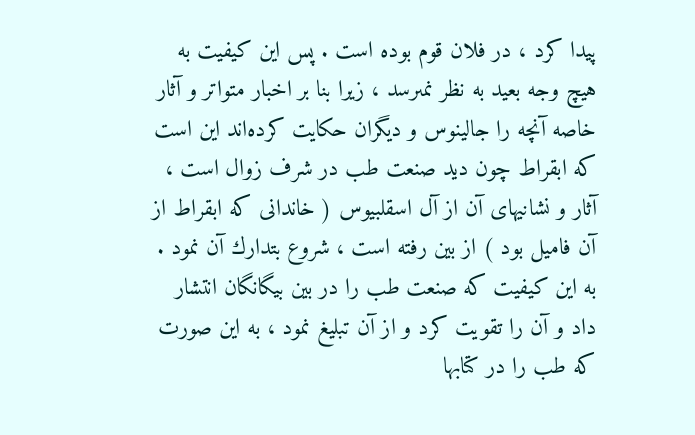پيدا كرد ، در فلان قوم بوده است . پس اين كيفيت به هيچ وجه بعيد به نظر نمىرسد ، زيرا بنا بر اخبار متواتر و آثار خاصه آنچه را جالينوس و ديگران حكايت كرده‌اند اين است كه ابقراط چون ديد صنعت طب در شرف زوال است ، آثار و نشانيهاى آن از آل اسقلبيوس ( خاندانى كه ابقراط از آن فاميل بود ) از بين رفته است ، شروع بتدارك آن نمود . به اين كيفيت كه صنعت طب را در بين بيگانگان انتشار داد و آن را تقويت كرد و از آن تبليغ نمود ، به اين صورت كه طب را در كتابها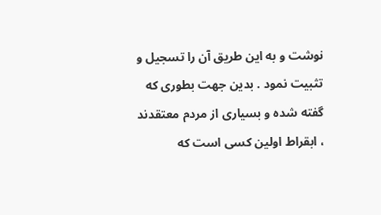نوشت و به اين طريق آن را تسجيل و تثبيت نمود . بدين جهت بطورى كه گفته شده و بسيارى از مردم معتقدند ، ابقراط اولين كسى است كه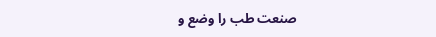صنعت طب را وضع و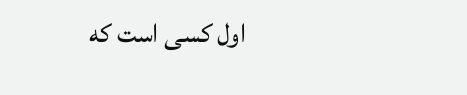اول كسى است كه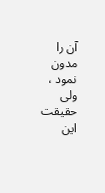آن را مدون نمود ، ولى حقيقت اين